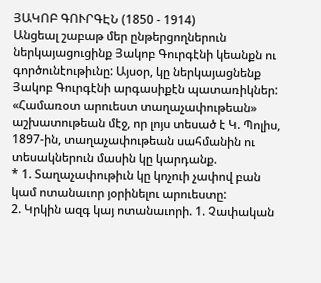ՅԱԿՈԲ ԳՈՒՐԳԷՆ (1850 - 1914)
Անցեալ շաբաթ մեր ընթերցողներուն ներկայացուցինք Յակոբ Գուրգէնի կեանքն ու գործունէութիւնը: Այսօր, կը ներկայացնենք Յակոբ Գուրգէնի արգասիքէն պատառիկներ:
«Համառօտ արուեստ տաղաչափութեան» աշխատութեան մէջ, որ լոյս տեսած է Կ. Պոլիս, 1897-ին, տաղաչափութեան սահմանին ու տեսակներուն մասին կը կարդանք.
* 1. Տաղաչափութիւն կը կոչուի չափով բան կամ ոտանաւոր յօրինելու արուեստը:
2. Կրկին ազգ կայ ոտանաւորի. 1. Չափական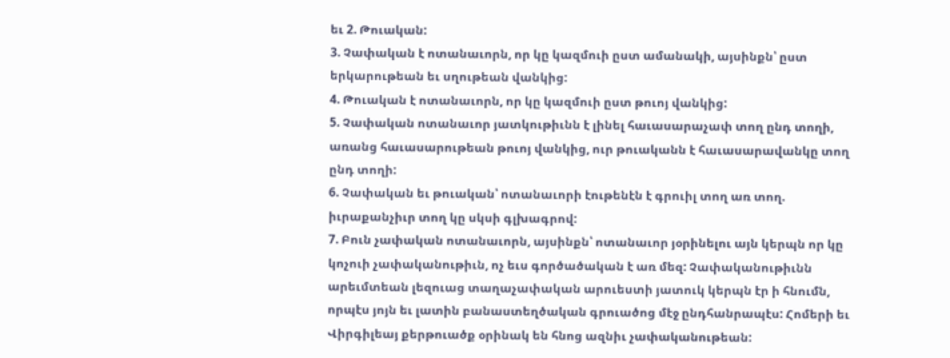եւ 2. Թուական:
3. Չափական է ոտանաւորն, որ կը կազմուի ըստ ամանակի, այսինքն՝ ըստ երկարութեան եւ սղութեան վանկից:
4. Թուական է ոտանաւորն, որ կը կազմուի ըստ թուոյ վանկից:
5. Չափական ոտանաւոր յատկութիւնն է լինել հաւասարաչափ տող ընդ տողի, առանց հաւասարութեան թուոյ վանկից, ուր թուականն է հաւասարավանկը տող ընդ տողի:
6. Չափական եւ թուական՝ ոտանաւորի էութենէն է գրուիլ տող առ տող. իւրաքանչիւր տող կը սկսի գլխագրով:
7. Բուն չափական ոտանաւորն, այսինքն՝ ոտանաւոր յօրինելու այն կերպն որ կը կոչուի չափականութիւն, ոչ եւս գործածական է առ մեզ: Չափականութիւնն արեւմտեան լեզուաց տաղաչափական արուեստի յատուկ կերպն էր ի հնումն, որպէս յոյն եւ լատին բանաստեղծական գրուածոց մէջ ընդհանրապէս: Հոմերի եւ Վիրգիլեայ քերթուածք օրինակ են հնոց ազնիւ չափականութեան: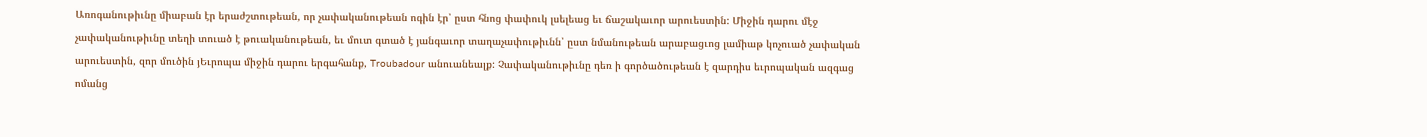Առոգանութիւնը միաբան էր երաժշտութեան, որ չափականութեան ոգին էր՝ ըստ հնոց փափուկ լսելեաց եւ ճաշակաւոր արուեստին: Միջին դարու մէջ չափականութիւնը տեղի տուած է թուականութեան, եւ մուտ գտած է յանգաւոր տաղաչափութիւնն՝ ըստ նմանութեան արաբացւոց լամիաթ կոչուած չափական արուեստին, զոր մուծին յԵւրոպա միջին դարու երգահանք, Troubadour անուանեալք: Չափականութիւնը դեռ ի գործածութեան է զարդիս եւրոպական ազգաց ոմանց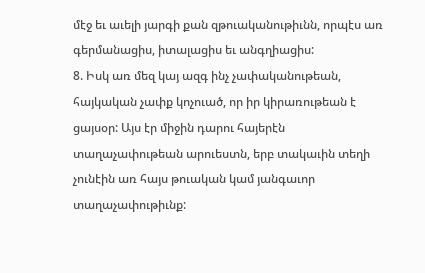մէջ եւ աւելի յարգի քան զթուականութիւնն, որպէս առ գերմանացիս, իտալացիս եւ անգղիացիս:
8. Իսկ առ մեզ կայ ազգ ինչ չափականութեան, հայկական չափք կոչուած, որ իր կիրառութեան է ցայսօր: Այս էր միջին դարու հայերէն տաղաչափութեան արուեստն, երբ տակաւին տեղի չունէին առ հայս թուական կամ յանգաւոր տաղաչափութիւնք: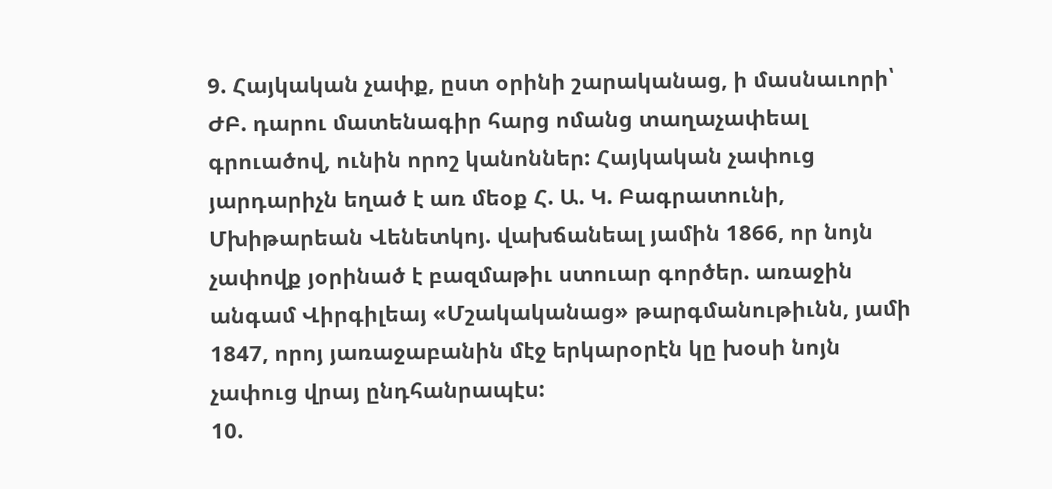9. Հայկական չափք, ըստ օրինի շարականաց, ի մասնաւորի՝ ԺԲ. դարու մատենագիր հարց ոմանց տաղաչափեալ գրուածով, ունին որոշ կանոններ: Հայկական չափուց յարդարիչն եղած է առ մեօք Հ. Ա. Կ. Բագրատունի, Մխիթարեան Վենետկոյ. վախճանեալ յամին 1866, որ նոյն չափովք յօրինած է բազմաթիւ ստուար գործեր. առաջին անգամ Վիրգիլեայ «Մշակականաց» թարգմանութիւնն, յամի 1847, որոյ յառաջաբանին մէջ երկարօրէն կը խօսի նոյն չափուց վրայ ընդհանրապէս:
10.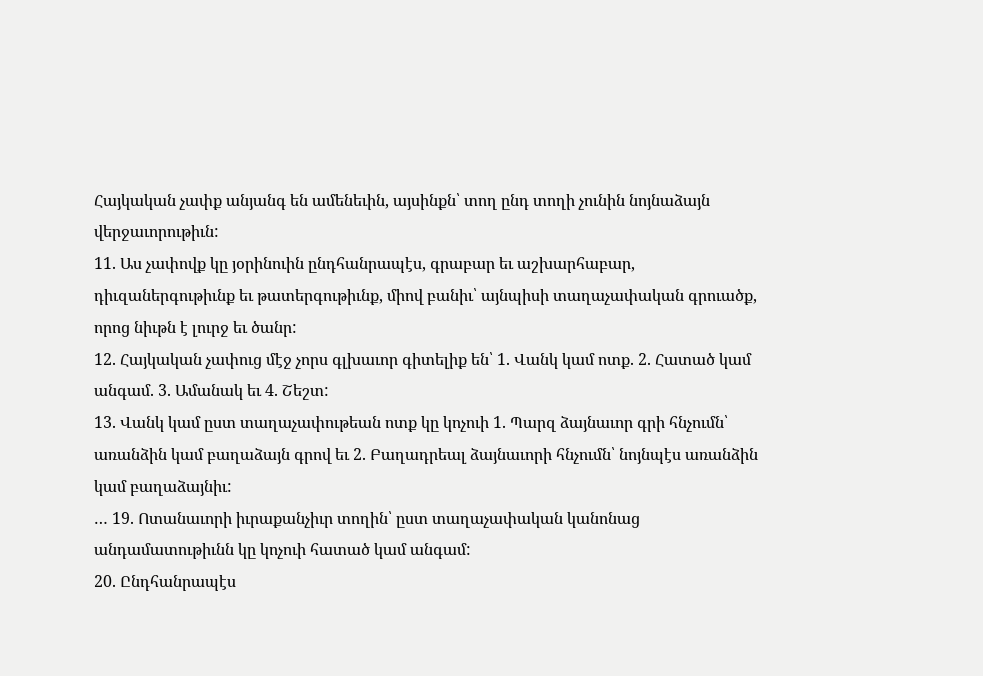Հայկական չափք անյանգ են ամենեւին, այսինքն՝ տող ընդ տողի չունին նոյնաձայն վերջաւորութիւն:
11. Աս չափովք կը յօրինուին ընդհանրապէս, գրաբար եւ աշխարհաբար, դիւզաներգութիւնք եւ թատերգութիւնք, միով բանիւ՝ այնպիսի տաղաչափական գրուածք, որոց նիւթն է լուրջ եւ ծանր:
12. Հայկական չափուց մէջ չորս գլխաւոր գիտելիք են՝ 1. Վանկ կամ ոտք. 2. Հատած կամ անգամ. 3. Ամանակ եւ 4. Շեշտ:
13. Վանկ կամ ըստ տաղաչափութեան ոտք կը կոչուի 1. Պարզ ձայնաւոր գրի հնչումն՝ առանձին կամ բաղաձայն գրով եւ 2. Բաղադրեալ ձայնաւորի հնչումն՝ նոյնպէս առանձին կամ բաղաձայնիւ:
… 19. Ոտանաւորի իւրաքանչիւր տողին՝ ըստ տաղաչափական կանոնաց անդամատութիւնն կը կոչուի հատած կամ անգամ:
20. Ընդհանրապէս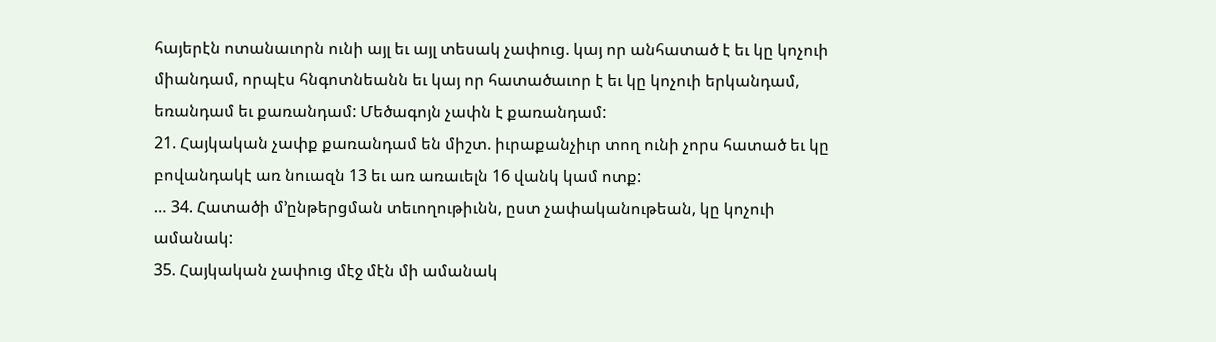հայերէն ոտանաւորն ունի այլ եւ այլ տեսակ չափուց. կայ որ անհատած է եւ կը կոչուի միանդամ, որպէս հնգոտնեանն եւ կայ որ հատածաւոր է եւ կը կոչուի երկանդամ, եռանդամ եւ քառանդամ: Մեծագոյն չափն է քառանդամ:
21. Հայկական չափք քառանդամ են միշտ. իւրաքանչիւր տող ունի չորս հատած եւ կը բովանդակէ առ նուազն 13 եւ առ առաւելն 16 վանկ կամ ոտք:
… 34. Հատածի մ՚ընթերցման տեւողութիւնն, ըստ չափականութեան, կը կոչուի ամանակ:
35. Հայկական չափուց մէջ մէն մի ամանակ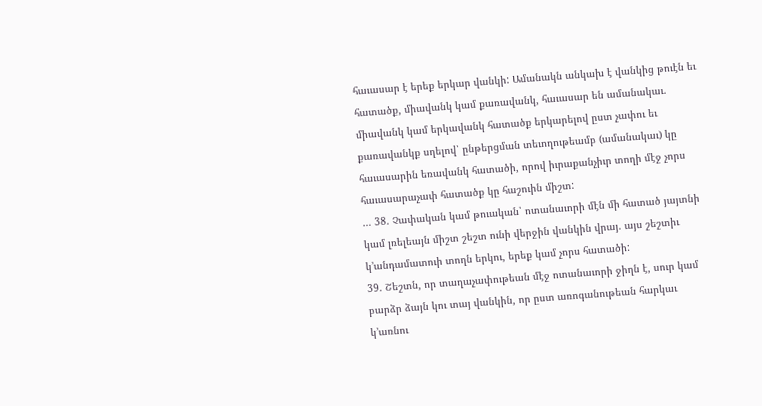հաւասար է երեք երկար վանկի: Ամանակն անկախ է վանկից թուէն եւ հատածք, միավանկ կամ քառավանկ, հաւասար են ամանակաւ. միավանկ կամ երկավանկ հատածք երկարելով ըստ չափու եւ քառավանկք սղելով՝ ընթերցման տեւողութեամբ (ամանակաւ) կը հաւասարին եռավանկ հատածի, որով իւրաքանչիւր տողի մէջ չորս հաւասարաչափ հատածք կը հաշուին միշտ:
… 38. Չափական կամ թուական՝ ոտանաւորի մէն մի հատած յայտնի կամ լռելեայն միշտ շեշտ ունի վերջին վանկին վրայ. այս շեշտիւ կ՚անդամատուի տողն երկու, երեք կամ չորս հատածի:
39. Շեշտն, որ տաղաչափութեան մէջ ոտանաւորի ջիղն է, սուր կամ բարձր ձայն կու տայ վանկին, որ ըստ առոգանութեան հարկաւ կ՚առնու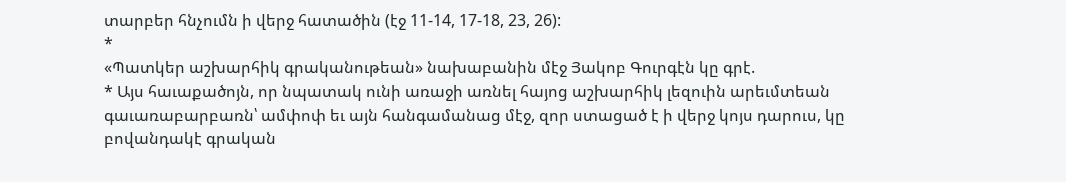տարբեր հնչումն ի վերջ հատածին (էջ 11-14, 17-18, 23, 26):
*
«Պատկեր աշխարհիկ գրականութեան» նախաբանին մէջ Յակոբ Գուրգէն կը գրէ.
* Այս հաւաքածոյն, որ նպատակ ունի առաջի առնել հայոց աշխարհիկ լեզուին արեւմտեան գաւառաբարբառն՝ ամփոփ եւ այն հանգամանաց մէջ, զոր ստացած է ի վերջ կոյս դարուս, կը բովանդակէ գրական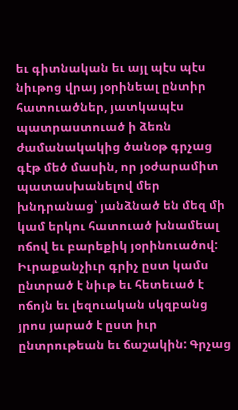եւ գիտնական եւ այլ պէս պէս նիւթոց վրայ յօրինեալ ընտիր հատուածներ, յատկապէս պատրաստուած ի ձեռն ժամանակակից ծանօթ գրչաց գէթ մեծ մասին, որ յօժարամիտ պատասխանելով մեր խնդրանաց՝ յանձնած են մեզ մի կամ երկու հատուած խնամեալ ոճով եւ բարեքիկ յօրինուածով: Իւրաքանչիւր գրիչ ըստ կամս ընտրած է նիւթ եւ հետեւած է ոճոյն եւ լեզուական սկզբանց յրոս յարած է ըստ իւր ընտրութեան եւ ճաշակին: Գրչաց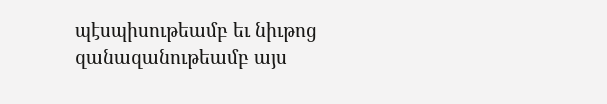պէսպիսութեամբ եւ նիւթոց զանազանութեամբ այս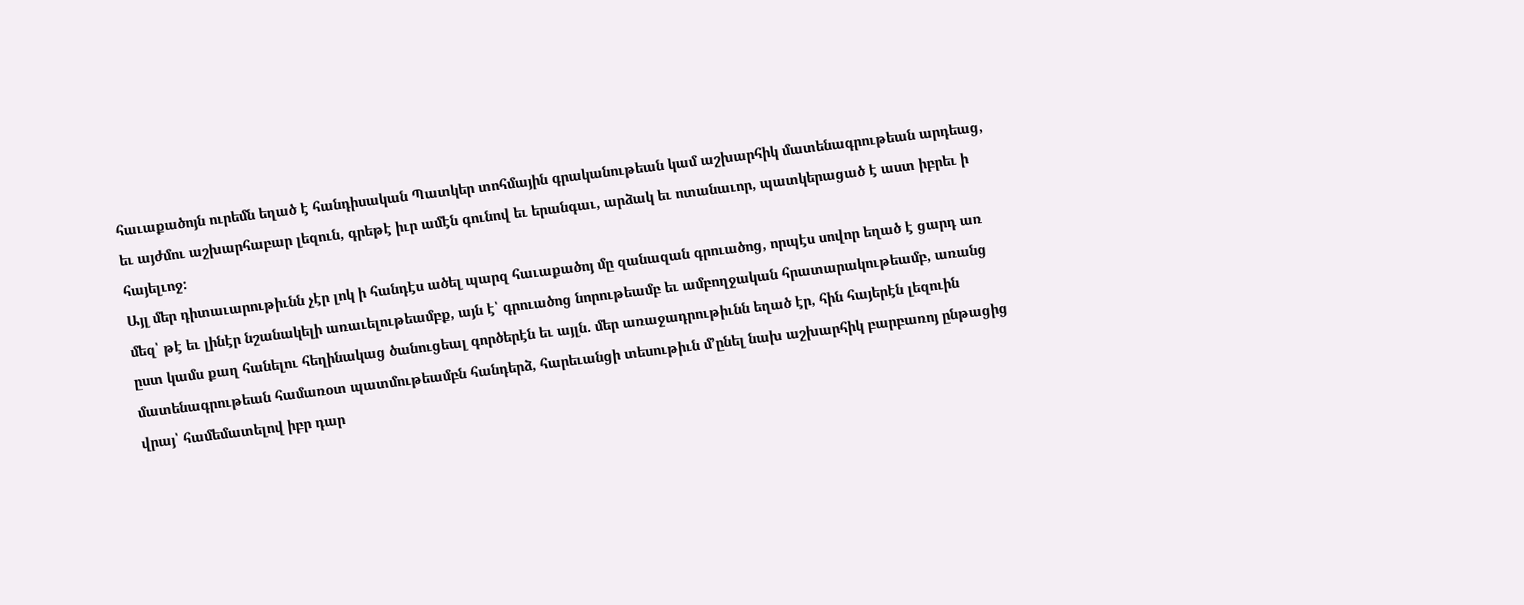հաւաքածոյն ուրեմն եղած է հանդիսական Պատկեր տոհմային գրականութեան կամ աշխարհիկ մատենագրութեան արդեաց, եւ այժմու աշխարհաբար լեզուն, գրեթէ իւր ամէն գունով եւ երանգաւ, արձակ եւ ոտանաւոր, պատկերացած է աստ իբրեւ ի հայելւոջ:
Այլ մեր դիտաւարութիւնն չէր լոկ ի հանդէս ածել պարզ հաւաքածոյ մը զանազան գրուածոց, որպէս սովոր եղած է ցարդ առ մեզ՝ թէ եւ լինէր նշանակելի առաւելութեամբք, այն է՝ գրուածոց նորութեամբ եւ ամբողջական հրատարակութեամբ, առանց ըստ կամս քաղ հանելու հեղինակաց ծանուցեալ գործերէն եւ այլն. մեր առաջադրութիւնն եղած էր, հին հայերէն լեզուին մատենագրութեան համառօտ պատմութեամբն հանդերձ, հարեւանցի տեսութիւն մ՚ընել նախ աշխարհիկ բարբառոյ ընթացից վրայ՝ համեմատելով իբր դար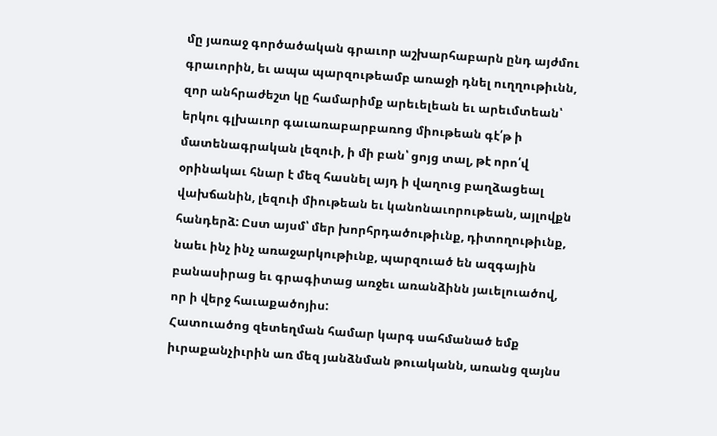մը յառաջ գործածական գրաւոր աշխարհաբարն ընդ այժմու գրաւորին, եւ ապա պարզութեամբ առաջի դնել ուղղութիւնն, զոր անհրաժեշտ կը համարիմք արեւելեան եւ արեւմտեան՝ երկու գլխաւոր գաւառաբարբառոց միութեան գէ՛թ ի մատենագրական լեզուի, ի մի բան՝ ցոյց տալ, թէ որո՛վ օրինակաւ հնար է մեզ հասնել այդ ի վաղուց բաղձացեալ վախճանին, լեզուի միութեան եւ կանոնաւորութեան, այլովքն հանդերձ: Ըստ այսմ՝ մեր խորհրդածութիւնք, դիտողութիւնք, նաեւ ինչ ինչ առաջարկութիւնք, պարզուած են ազգային բանասիրաց եւ գրագիտաց առջեւ առանձինն յաւելուածով, որ ի վերջ հաւաքածոյիս:
Հատուածոց զետեղման համար կարգ սահմանած եմք իւրաքանչիւրին առ մեզ յանձնման թուականն, առանց զայնս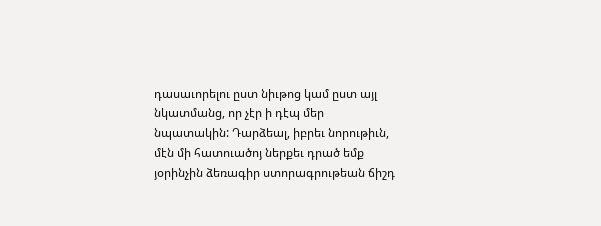դասաւորելու ըստ նիւթոց կամ ըստ այլ նկատմանց, որ չէր ի դէպ մեր նպատակին: Դարձեալ, իբրեւ նորութիւն, մէն մի հատուածոյ ներքեւ դրած եմք յօրինչին ձեռագիր ստորագրութեան ճիշդ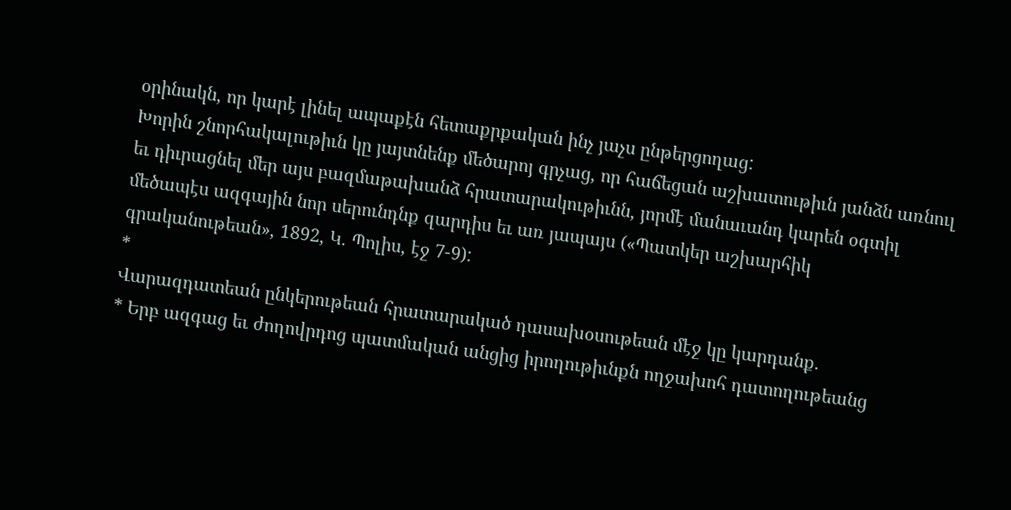օրինակն, որ կարէ լինել ապաքէն հետաքրքական ինչ յաչս ընթերցողաց:
Խորին շնորհակալութիւն կը յայտնենք մեծարոյ գրչաց, որ հաճեցան աշխատութիւն յանձն առնուլ եւ դիւրացնել մեր այս բազմաթախանձ հրատարակութիւնն, յորմէ մանաւանդ կարեն օգտիլ մեծապէս ազգային նոր սերունդնք զարդիս եւ առ յապայս («Պատկեր աշխարհիկ գրականութեան», 1892, Կ. Պոլիս, էջ 7-9):
*
Վարազդատեան ընկերութեան հրատարակած դասախօսութեան մէջ կը կարդանք.
* Երբ ազգաց եւ ժողովրդոց պատմական անցից իրողութիւնքն ողջախոհ դատողութեանց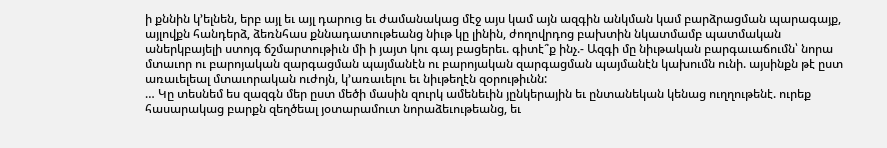ի քննին կ՚ելնեն, երբ այլ եւ այլ դարուց եւ ժամանակաց մէջ այս կամ այն ազգին անկման կամ բարձրացման պարագայք, այլովքն հանդերձ, ձեռնհաս քննադատութեանց նիւթ կը լինին, ժողովրդոց բախտին նկատմամբ պատմական աներկբայելի ստոյգ ճշմարտութիւն մի ի յայտ կու գայ բացերեւ. գիտէ՞ք ինչ.- Ազգի մը նիւթական բարգաւաճումն՝ նորա մտաւոր ու բարոյական զարգացման պայմանէն ու բարոյական զարգացման պայմանէն կախումն ունի. այսինքն թէ ըստ առաւելեալ մտաւորական ուժոյն, կ՚առաւելու եւ նիւթեղէն զօրութիւնն:
… Կը տեսնեմ ես զազգն մեր ըստ մեծի մասին զուրկ ամենեւին յընկերային եւ ընտանեկան կենաց ուղղութենէ. ուրեք հասարակաց բարքն զեղծեալ յօտարամուտ նորաձեւութեանց, եւ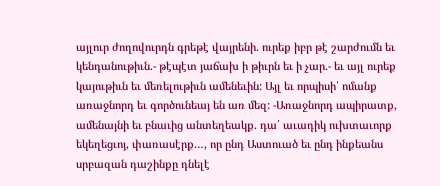այլուր ժողովուրդն գրեթէ վայրենի. ուրեք իբր թէ շարժումն եւ կենդանութիւն.- թէպէտ յաճախ ի թիւրն եւ ի չար.- եւ այլ ուրեք կայութիւն եւ մեռելութիւն ամենեւին: Այլ եւ որպիսի՛ ոմանք առաջնորդ եւ գործունեայ են առ մեզ: -Առաջնորդ ապիրատք, ամենայնի եւ բնաւից անտեղեակք. դա՛ աւադիկ ուխտաւորք եկեղեցւոյ, փառասէրք…, որ ընդ Աստուած եւ ընդ ինքեանս սրբազան դաշինքը դնելէ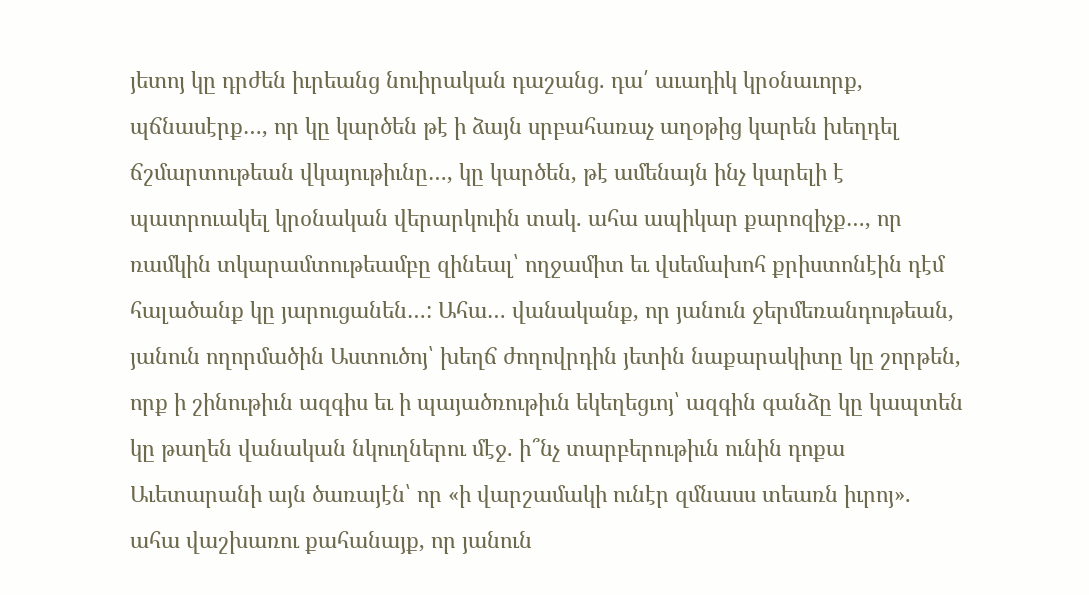յետոյ կը դրժեն իւրեանց նուիրական դաշանց. դա՛ աւադիկ կրօնաւորք, պճնասէրք…, որ կը կարծեն թէ ի ձայն սրբահառաչ աղօթից կարեն խեղդել ճշմարտութեան վկայութիւնը…, կը կարծեն, թէ ամենայն ինչ կարելի է պատրուակել կրօնական վերարկուին տակ. ահա ապիկար քարոզիչք…, որ ռամկին տկարամտութեամբը զինեալ՝ ողջամիտ եւ վսեմախոհ քրիստոնէին դէմ հալածանք կը յարուցանեն…: Ահա… վանականք, որ յանուն ջերմեռանդութեան, յանուն ողորմածին Աստուծոյ՝ խեղճ ժողովրդին յետին նաքարակիտը կը շորթեն, որք ի շինութիւն ազգիս եւ ի պայածռութիւն եկեղեցւոյ՝ ազգին գանձը կը կապտեն կը թաղեն վանական նկուղներու մէջ. ի՞նչ տարբերութիւն ունին դոքա Աւետարանի այն ծառայէն՝ որ «ի վարշամակի ունէր զմնասս տեառն իւրոյ». ահա վաշխառու քահանայք, որ յանուն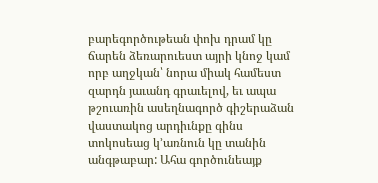բարեգործութեան փոխ դրամ կը ճարեն ձեռարուեստ այրի կնոջ կամ որբ աղջկան՝ նորա միակ համեստ զարդն յաւանդ գրաւելով, եւ ապա թշուառին ասեղնագործ գիշերաձան վաստակոց արդիւնքը գինս տոկոսեաց կ՚առնուն կը տանին անգթաբար: Ահա գործունեայք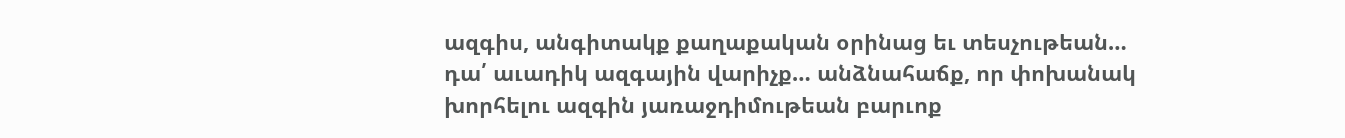ազգիս, անգիտակք քաղաքական օրինաց եւ տեսչութեան… դա՛ աւադիկ ազգային վարիչք… անձնահաճք, որ փոխանակ խորհելու ազգին յառաջդիմութեան բարւոք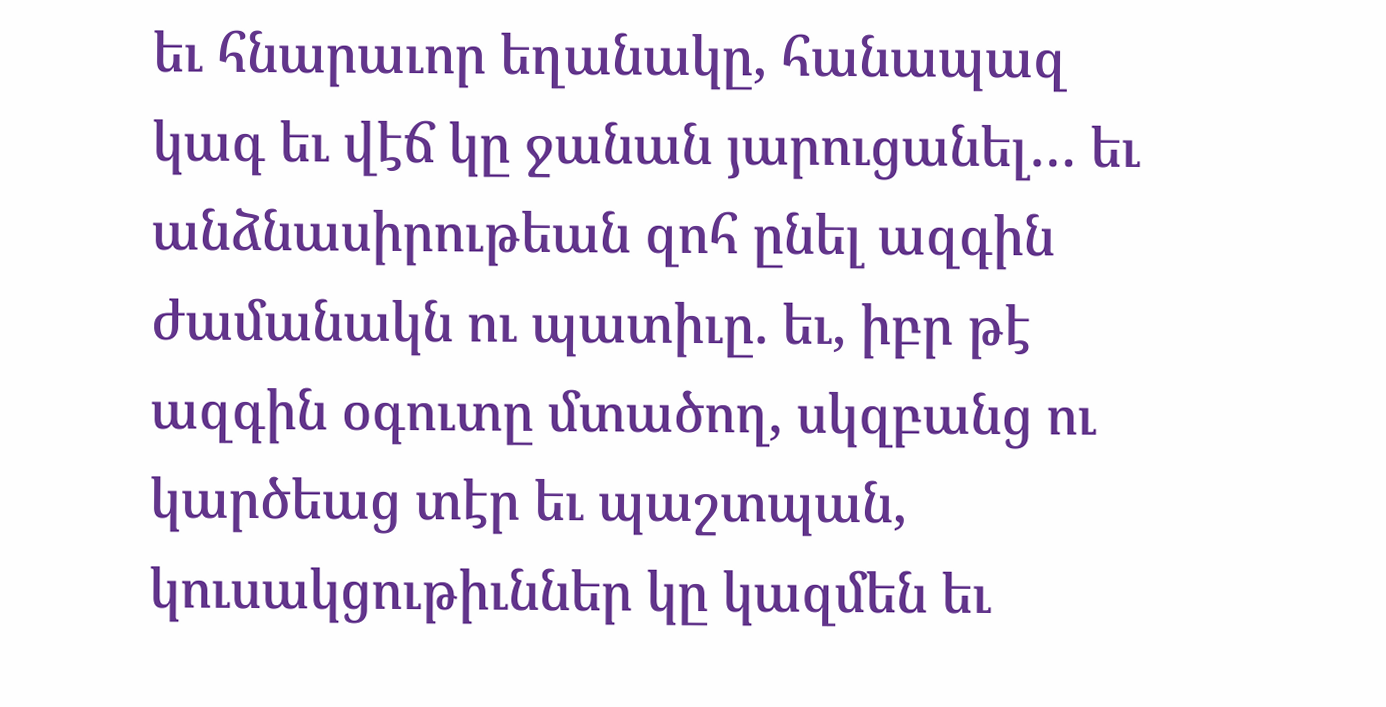եւ հնարաւոր եղանակը, հանապազ կագ եւ վէճ կը ջանան յարուցանել… եւ անձնասիրութեան զոհ ընել ազգին ժամանակն ու պատիւը. եւ, իբր թէ ազգին օգուտը մտածող, սկզբանց ու կարծեաց տէր եւ պաշտպան, կուսակցութիւններ կը կազմեն եւ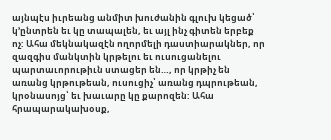այնպէս իւրեանց անմիտ խուժանին գլուխ կեցած՝ կ՚ընտրեն եւ կը տապալեն, եւ այլ ինչ գիտեն երբեք ոչ: Ահա մեկնակազէն ողորմելի դաստիարակներ, որ զազգիս մանկտին կրթելու եւ ուսուցանելու պարտաւորութիւն ստացեր են…, որ կրթիչ են առանց կրթութեան, ուսուցիչ՝ առանց դպրութեան, կրօնասոյց՝ եւ խաւարը կը քարոզեն: Ահա հրապարակախօսք,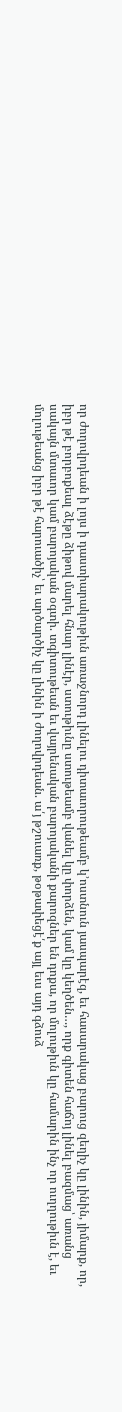որ ժողովրդեան ի լոյս ի դաստիարակութիւն առաջնորդ լինելու դիտաւորութեամբ կ՚ոստնուն յասպարէզ, եւ հասարակաց բարուց զեղիչ կը լինին, յիմարք, որ, իբր թէ բորբոքեալ ձէթը ձիթով մարել հնար լինէր, ստութիւնը ստութեամբ վանել կը փորձեն, կամ կը կեղծեն…, որք գիտեն հաճոյ լինել բազմաց՝ առանց սակայն մտաւոր կամ բարոյական օգտի. տգիտութեան եւ վայրենական բարոյականի քարոզներ են դոքա, որ մոլութիւն կը համարին ինչ որ ուղղութիւն է, եւ մոլութեանց իբր թէ հարուածիչ՝ եւ արծարծիչ կը լինին ի ժողովրդեան. ա՛յ թշուառք, թօթափեցէ՛ք այլ եւս այդ գձուձ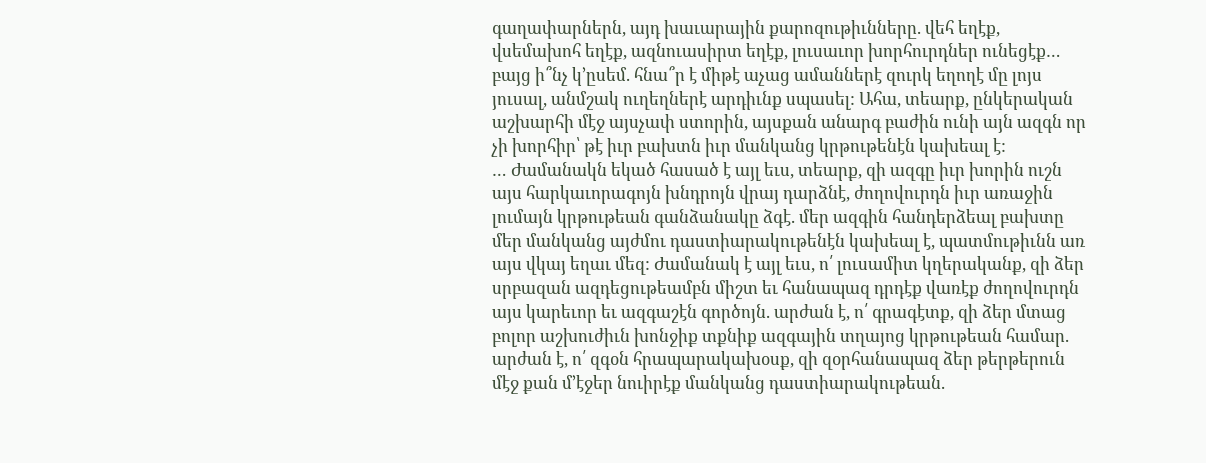գաղափարներն, այդ խաւարային քարոզութիւնները. վեհ եղէք, վսեմախոհ եղէք, ազնուասիրտ եղէք, լուսաւոր խորհուրդներ ունեցէք… բայց ի՞նչ կ՚ըսեմ. հնա՞ր է միթէ աչաց ամաններէ զուրկ եղողէ մը լոյս յուսալ, անմշակ ուղեղներէ արդիւնք սպասել: Ահա, տեարք, ընկերական աշխարհի մէջ այսչափ ստորին, այսքան անարգ բաժին ունի այն ազգն որ չի խորհիր՝ թէ իւր բախտն իւր մանկանց կրթութենէն կախեալ է:
… Ժամանակն եկած հասած է այլ եւս, տեարք, զի ազգը իւր խորին ուշն այս հարկաւորագոյն խնդրոյն վրայ դարձնէ, ժողովուրդն իւր առաջին լումայն կրթութեան գանձանակը ձգէ. մեր ազգին հանդերձեալ բախտը մեր մանկանց այժմու դաստիարակութենէն կախեալ է, պատմութիւնն առ այս վկայ եղաւ մեզ: Ժամանակ է այլ եւս, ո՛ լուսամիտ կղերականք, զի ձեր սրբազան ազդեցութեամբն միշտ եւ հանապազ դրդէք վառէք ժողովուրդն այս կարեւոր եւ ազգաշէն գործոյն. արժան է, ո՛ գրագէտք, զի ձեր մտաց բոլոր աշխուժիւն խոնջիք տքնիք ազգային տղայոց կրթութեան համար. արժան է, ո՛ զգօն հրապարակախօսք, զի զօրհանապազ ձեր թերթերուն մէջ քան մ՚էջեր նուիրէք մանկանց դաստիարակութեան.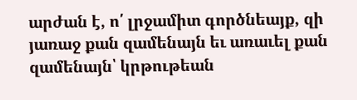արժան է, ո՛ լրջամիտ գործնեայք, զի յառաջ քան զամենայն եւ առաւել քան զամենայն՝ կրթութեան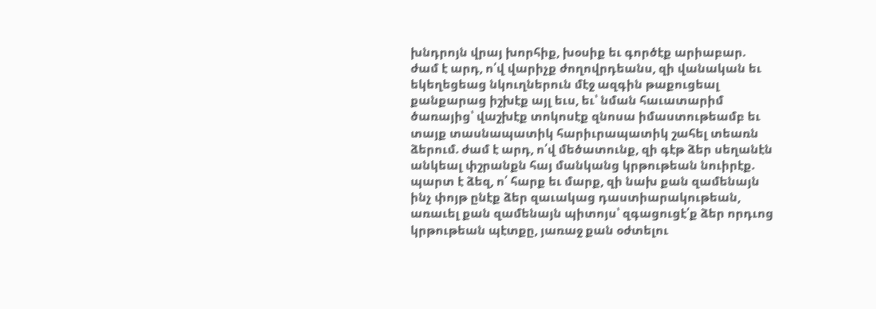խնդրոյն վրայ խորհիք, խօսիք եւ գործէք արիաբար. ժամ է արդ, ո՛վ վարիչք ժողովրդեանս, զի վանական եւ եկեղեցեաց նկուղներուն մէջ ազգին թաքուցեալ քանքարաց իշխէք այլ եւս, եւ՝ նման հաւատարիմ ծառայից՝ վաշխէք տոկոսէք զնոսա իմաստութեամբ եւ տայք տասնապատիկ հարիւրապատիկ շահել տեառն ձերում. ժամ է արդ, ո՛վ մեծատունք, զի գէթ ձեր սեղանէն անկեալ փշրանքն հայ մանկանց կրթութեան նուիրէք. պարտ է ձեզ, ո՛ հարք եւ մարք, զի նախ քան զամենայն ինչ փոյթ ընէք ձեր զաւակաց դաստիարակութեան, առաւել քան զամենայն պիտոյս՝ զգացուցէ՛ք ձեր որդւոց կրթութեան պէտքը, յառաջ քան օժտելու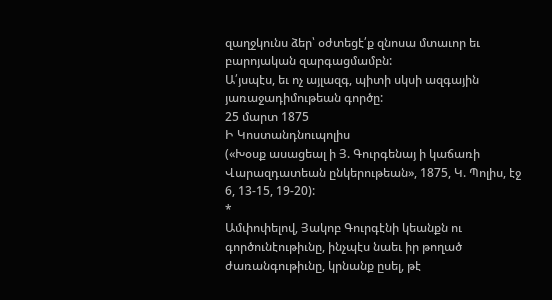զաղջկունս ձեր՝ օժտեցէ՛ք զնոսա մտաւոր եւ բարոյական զարգացմամբն:
Ա՛յսպէս, եւ ոչ այլազգ, պիտի սկսի ազգային յառաջադիմութեան գործը:
25 մարտ 1875
Ի Կոստանդնուպոլիս
(«Խօսք ասացեալ ի Յ. Գուրգենայ ի կաճառի Վարազդատեան ընկերութեան», 1875, Կ. Պոլիս, էջ 6, 13-15, 19-20):
*
Ամփոփելով, Յակոբ Գուրգէնի կեանքն ու գործունէութիւնը, ինչպէս նաեւ իր թողած ժառանգութիւնը, կրնանք ըսել, թէ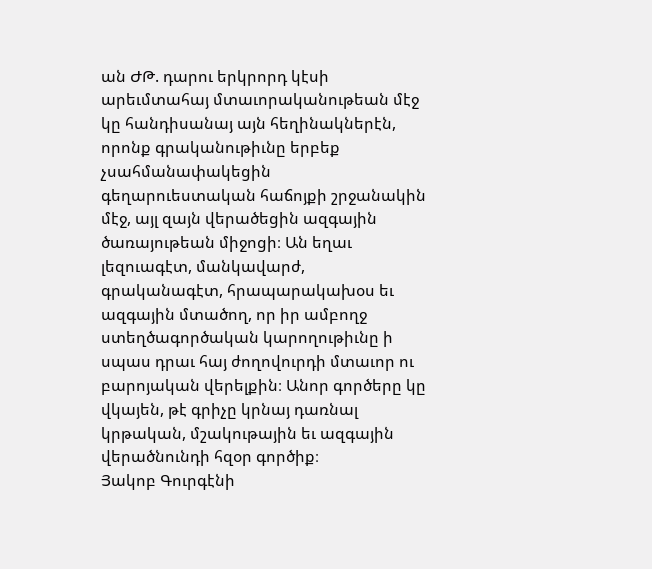ան ԺԹ. դարու երկրորդ կէսի արեւմտահայ մտաւորականութեան մէջ կը հանդիսանայ այն հեղինակներէն, որոնք գրականութիւնը երբեք չսահմանափակեցին գեղարուեստական հաճոյքի շրջանակին մէջ, այլ զայն վերածեցին ազգային ծառայութեան միջոցի։ Ան եղաւ լեզուագէտ, մանկավարժ, գրականագէտ, հրապարակախօս եւ ազգային մտածող, որ իր ամբողջ ստեղծագործական կարողութիւնը ի սպաս դրաւ հայ ժողովուրդի մտաւոր ու բարոյական վերելքին։ Անոր գործերը կը վկայեն, թէ գրիչը կրնայ դառնալ կրթական, մշակութային եւ ազգային վերածնունդի հզօր գործիք։
Յակոբ Գուրգէնի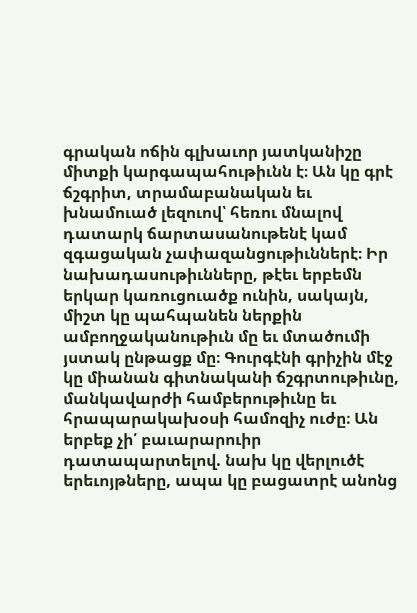գրական ոճին գլխաւոր յատկանիշը միտքի կարգապահութիւնն է։ Ան կը գրէ ճշգրիտ, տրամաբանական եւ խնամուած լեզուով՝ հեռու մնալով դատարկ ճարտասանութենէ կամ զգացական չափազանցութիւններէ։ Իր նախադասութիւնները, թէեւ երբեմն երկար կառուցուածք ունին, սակայն, միշտ կը պահպանեն ներքին ամբողջականութիւն մը եւ մտածումի յստակ ընթացք մը։ Գուրգէնի գրիչին մէջ կը միանան գիտնականի ճշգրտութիւնը, մանկավարժի համբերութիւնը եւ հրապարակախօսի համոզիչ ուժը։ Ան երբեք չի՛ բաւարարուիր դատապարտելով. նախ կը վերլուծէ երեւոյթները, ապա կը բացատրէ անոնց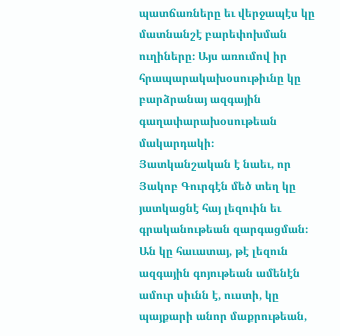պատճառները եւ վերջապէս կը մատնանշէ բարեփոխման ուղիները։ Այս առումով իր հրապարակախօսութիւնը կը բարձրանայ ազգային գաղափարախօսութեան մակարդակի։
Յատկանշական է նաեւ, որ Յակոբ Գուրգէն մեծ տեղ կը յատկացնէ հայ լեզուին եւ գրականութեան զարգացման։ Ան կը հաւատայ, թէ լեզուն ազգային գոյութեան ամենէն ամուր սիւնն է, ուստի, կը պայքարի անոր մաքրութեան,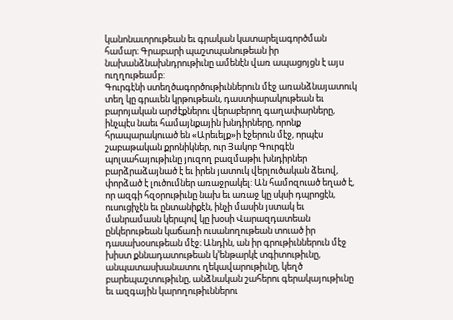կանոնաւորութեան եւ գրական կատարելագործման համար։ Գրաբարի պաշտպանութեան իր նախանձնախնդրութիւնը ամենէն վառ ապացոյցն է այս ուղղութեամբ:
Գուրգէնի ստեղծագործութիւններուն մէջ առանձնայատուկ տեղ կը գրաւեն կրթութեան, դաստիարակութեան եւ բարոյական արժէքներու վերաբերող գաղափարները, ինչպէս նաեւ համայնքային խնդիրները, որոնք հրապարակուած են «Արեւելք»ի էջերուն մէջ, որպէս շաբաթական քրոնիկներ, ուր Յակոբ Գուրգէն պոլսահայութիւնը յուզող բազմաթիւ խնդիրներ բարձրաձայնած է եւ իրեն յատուկ վերլուծական ձեւով, փորձած է լուծումներ առաջրակել: Ան համոզուած եղած է, որ ազգի հզօրութիւնը նախ եւ առաջ կը սկսի դպրոցէն, ուսուցիչէն եւ ընտանիքէն, ինչի մասին յստակ եւ մանրամասն կերպով կը խօսի Վարազդատեան ընկերութեան կաճառի ուսանողութեան տուած իր դասախօսութեան մէջ։ Անդին, ան իր գրութիւններուն մէջ խիստ քննադատութեան կ՚ենթարկէ տգիտութիւնը, անպատասխանատու ղեկավարութիւնը, կեղծ բարեպաշտութիւնը, անձնական շահերու գերակայութիւնը եւ ազգային կարողութիւններու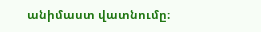անիմաստ վատնումը։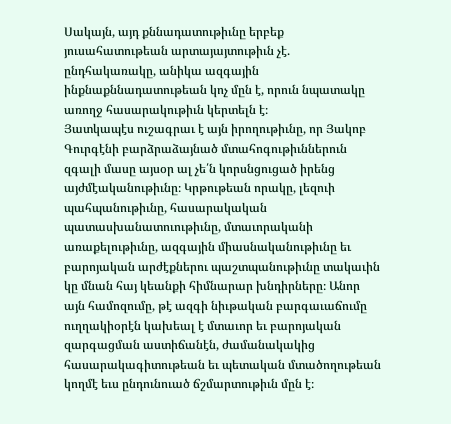Սակայն, այդ քննադատութիւնը երբեք յուսահատութեան արտայայտութիւն չէ. ընդհակառակը, անիկա ազգային ինքնաքննադատութեան կոչ մըն է, որուն նպատակը առողջ հասարակութիւն կերտելն է։
Յատկապէս ուշագրաւ է այն իրողութիւնը, որ Յակոբ Գուրգէնի բարձրաձայնած մտահոգութիւններուն զգալի մասը այսօր ալ չե՛ն կորսնցուցած իրենց այժմէականութիւնը։ Կրթութեան որակը, լեզուի պահպանութիւնը, հասարակական պատասխանատուութիւնը, մտաւորականի առաքելութիւնը, ազգային միասնականութիւնը եւ բարոյական արժէքներու պաշտպանութիւնը տակաւին կը մնան հայ կեանքի հիմնարար խնդիրները։ Անոր այն համոզումը, թէ ազգի նիւթական բարգաւաճումը ուղղակիօրէն կախեալ է մտաւոր եւ բարոյական զարգացման աստիճանէն, ժամանակակից հասարակագիտութեան եւ պետական մտածողութեան կողմէ եւս ընդունուած ճշմարտութիւն մըն է։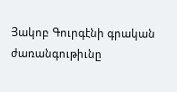Յակոբ Գուրգէնի գրական ժառանգութիւնը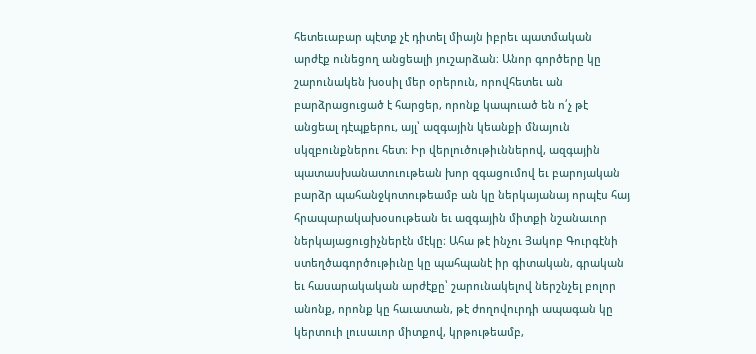հետեւաբար պէտք չէ դիտել միայն իբրեւ պատմական արժէք ունեցող անցեալի յուշարձան։ Անոր գործերը կը շարունակեն խօսիլ մեր օրերուն, որովհետեւ ան բարձրացուցած է հարցեր, որոնք կապուած են ո՛չ թէ անցեալ դէպքերու, այլ՝ ազգային կեանքի մնայուն սկզբունքներու հետ։ Իր վերլուծութիւններով, ազգային պատասխանատուութեան խոր զգացումով եւ բարոյական բարձր պահանջկոտութեամբ ան կը ներկայանայ որպէս հայ հրապարակախօսութեան եւ ազգային միտքի նշանաւոր ներկայացուցիչներէն մէկը։ Ահա թէ ինչու Յակոբ Գուրգէնի ստեղծագործութիւնը կը պահպանէ իր գիտական, գրական եւ հասարակական արժէքը՝ շարունակելով ներշնչել բոլոր անոնք, որոնք կը հաւատան, թէ ժողովուրդի ապագան կը կերտուի լուսաւոր միտքով, կրթութեամբ,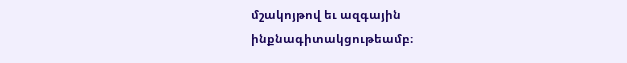մշակոյթով եւ ազգային ինքնագիտակցութեամբ։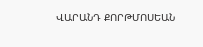ՎԱՐԱՆԴ ՔՈՐԹՄՈՍԵԱՆ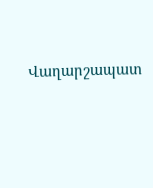Վաղարշապատ